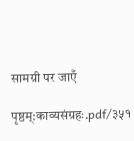सामग्री पर जाएँ

पृष्ठम्:काव्यसंग्रहः.pdf/३५१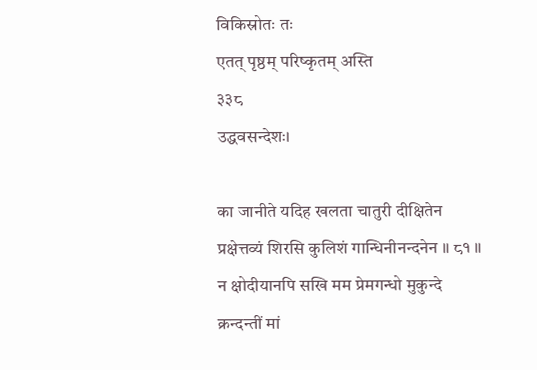विकिस्रोतः तः
एतत् पृष्ठम् परिष्कृतम् अस्ति
३३८
उद्धवसन्देशः।

का जानीते यदिह खलता चातुरी दीक्षितेन
प्रक्षेत्तव्यं शिरसि कुलिशं गान्धिनीनन्दनेन ॥ ८१ ॥
न क्षोदीयानपि सखि मम प्रेमगन्धो मुकुन्दे
क्रन्दन्तीं मां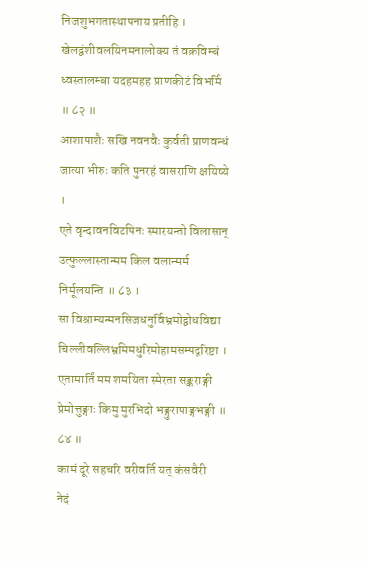निजशुभगतास्थापनाय प्रतीहि ।
खेलद्वंशीवलयिनमनालोक्य तं वक्रविम्बं
ध्वस्तालम्बा यदहमहह प्राणकीटं विभर्मि ॥ ८२ ॥
आशापाशैः सखि नवनवैः कुर्वती प्राणवन्धं
जात्या भीरुः कति पुनरहं वासराणि क्षयिष्ये ।
एते वृन्दावनविटपिनः स्मारयन्तो विलासान्
उत्फुल्लास्तान्मम किल वलान्मर्म निर्मूलयन्ति ॥ ८३ ।
सा विश्राम्यन्मनसिजधनुर्विभ्रमोद्वोधविद्या
चिल्लीवल्लिभ्रमिमधुरिमोहामसम्पद्गरिष्टा ।
एतामार्तिं मम शमयिता स्मेरता सङ्कराङ्गी
प्रेमोत्तुङ्गाः किमु मुरभिदो भङ्गुरापाङ्गभङ्गी ॥ ८४ ॥
कामं दूरे सहचरि वरीवर्ति यत् कंसवैरी
नेदं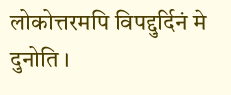लोकोत्तरमपि विपद्दुर्दिनं मे दुनोति ।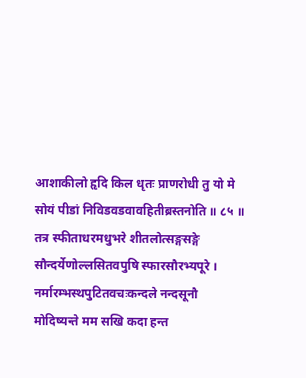आशाकीलो हृदि किल धृतः प्राणरोधी तु यो मे
सोयं पीडां निविडवडवावहितीब्रस्तनोति ॥ ८५ ॥
तत्र स्फीताधरमधुभरे शीतलोत्सङ्गसङ्गे
सौन्दर्येणोल्लसितवपुषि स्फारसौरभ्यपूरे ।
नर्मारम्भस्थपुटितवचःकन्दले नन्दसूनौ
मोदिष्यन्ते मम सखि कदा हन्त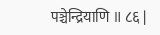पञ्चेन्द्रियाणि ॥ ८६ |